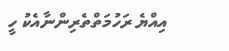އިއްޔެ ރަހުމަތްތެރިންނާއެކު ހީ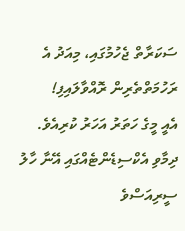ސަކަރާތް ޖެހުމުގައި، މިއަދު އެ ރަހުމަތްތެރިން ރޮއްވާލައިފި!
އެއީ މީގެ ހަތަރު އަހަރު ކުރިއެވެ. ދިމާވި އެކްސިޑެންޓެއްގައި އޭނާ ހާލު ސީރިއަސްވެ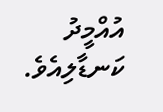އުއްމީދު ކަނޑާލިއެވެ.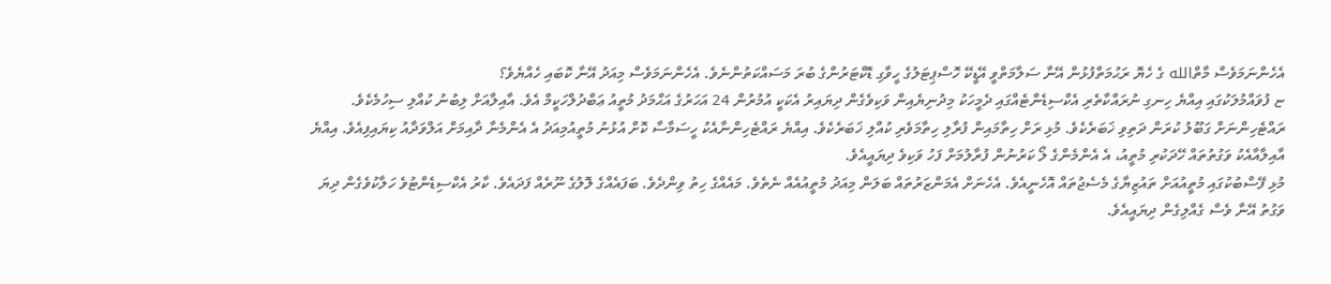އެހެންނަމަވެސް މާތްالله ގެ ހެޔޮ ރަޙުމަތްފުޅުން އޭނާ ސަލާމަތްވީ އޭޑީކޭ ހޮސްޕިޓަލުގެ ހީވާގި ޑޮކްޓަރުންގެ ބުރަ މަސައްކަތުންނެވެ. އެހެންނަމަވެސް މިއަދު އޭނާ ކޮބައި ހެއްޔެވެ؟
ޏ ފުވައްމުލަކުގައި އިއްޔެ ހިނގި ނުރައްކާތެރި އެކްސިޑެންޓެއްގައި ދެމީހަކު މިދުނިޔެއިން ވަކިވެގެން ދިޔައިރު އެކަކީ އުމުރުން 24 އަހަރުގެ އަޙްމަދު މުތީއު ޢަބްދުލްހަކީމް އެވެ. އާއިލާއަށް ލިބުނު ކުއްލި ސިހުމެކެވެ. ރައްޓެހިންނަށް ގަބޫލު ކުރަން ދަތިވި ޚަބަރެކެވެ. މުޅި ރަށް ހިތާމައިން ފުރާލި ހިތާމަވެރި ކުއްލި ޚަބަރެކެވެ. އިއްޔެ ރައްޓެހިންނާއެކު ހީސަމާސާ ކޮށް އުޅުނު މުތީއުމިއަދު އެ އެންމެނާ ދާއިމަށް އަލްވަދާއު ކިޔައިފިއެވެ. އިއްޔެ އާއިލާއާއެކު ވަގުތުތައް ހޭދަކުރި މުތީއު، އެ އެންމެންގެ ލޯ ކަރުނުން ފުރާލުމަށް ފަހު ވަކިވެ ދިޔައީއެވެ.
މުޅި ފޭސްބުކުގައި މުތީއުއަށް ތައުޒިޔާގެ މެސެޖުތައް އޮހެނީއެވެ. އެހެނަށް އެމަންޒަރުތައް ބަލަން މިއަދު މުތީއުއެއް ނެތެވެ. މައެއްގެ ހިތު ވިންދެވެ. ބަފައެއްގެ ލޮލުގެ ނޫރެއް ފަދައެވެ. ކާރު އެކްސިޑެންޓުވެ ހަލާކުވެގެން ދިޔަ ވަގުތު އޭނާ ވެސް ގެއްލިގެން ދިޔައީއެވެ.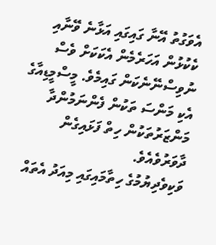އެވަގުތު އޭނާ ގައިގައި އަޅާނެ ވޭނާއި ކެކުޅުން އަހަރެމެން އެކަކަށް ވެސް ނުވިސްނޭނެކަން ގައިމެވެ. މީސްމީޑިއާގެ އެކި މަންސަ ތަކުން ފެންނަމުންދާ މަންޒަރުތަކުން ހިތް ފަޅައިގެން ދާވަރުވެއެވެ.
ވަކިވެދިޔުމުގެ ހިތާމައިގައި މިއަދު އެތައް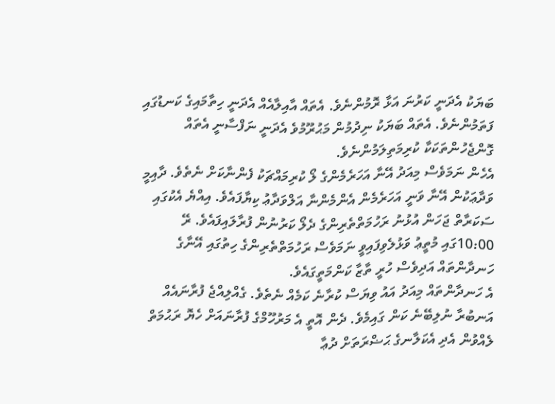ބަޔަކު އެދަނީ ކަރުނަ އަޅާ ރޮމުންނެވެ. އެތައް އާއިލާއެއް އެދަނީ ހިތާމައިގެ ކަނޑުގައި ފަތަމުންނެވެ. އެތައް ބަޔަކު ނިދުމުން މަޙުރޫމުވެ އެދަނީ ނަފްސާނީ އެތައް ގޮންޖެހުންތަކަކާ ކުރިމަތިލަމުންނެވެ.
އެހެން ނަމަވެސް މިއަދު އޭނާ އަހަރެމެންގެ ލޯ ކުރިމައްޗަކު ފެންނާކަށް ނެތެވެ. ދާއިމީ ވަދާޢަކުން އޭނާ ވަނީ އަހަރެމެން އެންމެންނާ އަލްވަދާޢު ކިޔާފައެވެ. އިއްޔެ އެކުގައި ސަކަރާތް ޖަހަން އުޅުނު ރަހުމަތްތެރިންގެ ދެލޯ ކަރުނުން ފުރާލައިފައެވެ. ރޭ 10:00ގައި މުތީޢު ވަޅުލެވިފައިވީ ނަމަވެސް ރަހުމަތްތެރިންގެ ހިތުގައި އޭނާގެ ހަނދާންތައް އަދިވެސް ހުރީ ތާޒާ ކަންމަތީގައެވެ.
އެ ހަނދާންތައް މިއަދު އައު ވިޔަސް ކުރާނެ ކަމެއް ނެތެވެ. ގެއްލިއްޖެ ފުރާނައެއް އަނބުރާ ނުލިބޭނެ ކަން ގައިމެވެ. ދެން އޮތީ އެ މަރުހޫމްގެ ފުރާނައަށް ހެޔޮ ރަޙުމަތް ލެއްވުން އެދި އެކަލާނގެ ޙަޟްރަތަށް ދުޢާ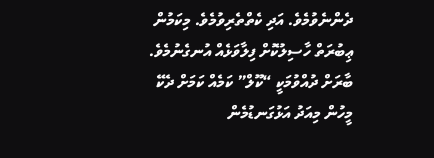ދެންނެވުމެވެ. އަދި ކެތްތެރިވުމެވެ. މިކަމުން ޢިބުރަތް ހާސިލުކޮށް ފިލާވަޅެއް އުނގެނުމެވެ. ބާރަށް ދުއްވުމަކީ “ކޫލް” ކަމެއް ކަމަށް ދެކޭ މީހުން މިއަދު އަޅުގަނޑުމެން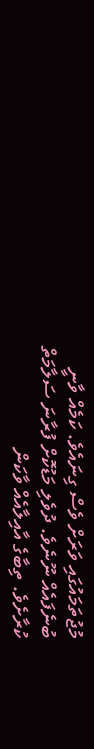މުޖުތަމައުގައި ވަރަށް ވެސް ގިނައެވެ. ކަމެއް ވާނީ ބުނެފައެއް ނޫނެވެ. ދުވެލި މަޑުކޮށް ފުރާނަ ސަލާމަތް ކުރާށެވެ. ތިބާގެ އާއިލާއެއް ވާކަން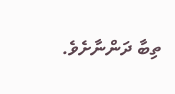ތިބާ ދަންނާށެވެ.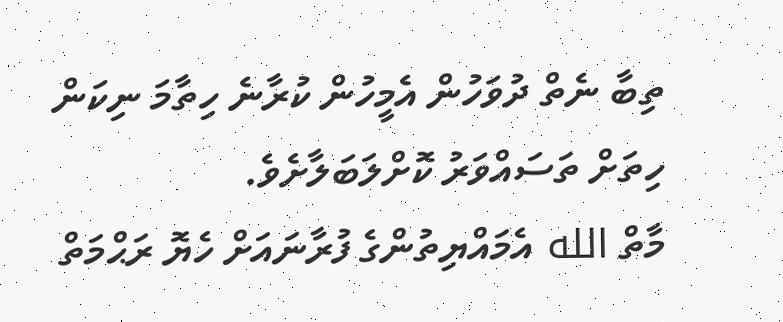ތިބާ ނެތް ދުވަހުން އެމީހުން ކުރާނެ ހިތާމަ ނިކަން ހިތަށް ތަސައްވަރު ކޮށްލަބަލާށެވެ.
މާތް الله އެމައްޔިތުންގެ ފުރާނައަށް ހެޔޮ ރަޙްމަތް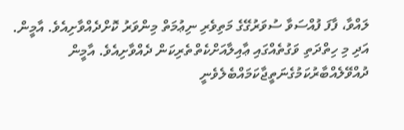ލައްވާ، ފާފަ ފުއްސަވާ ސުވަރުގޭގެ މަތިވެރި ނިޢުމަތް މިންވަރު ކޮށްދެއްވާށިއެވެ. އާމީން. އަދި މި ހިތްދަތި ވަގުތެއްގައި ޢާއިލާއަށްކެތްތެރިކަން ދެއްވާށިއެވެ. އާމީން
ދުއްވޭލެއްބާރުކަމުގެނަތީޖާކަމައްބެލެވެނީ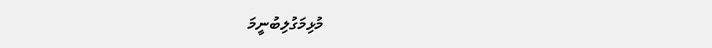މުޅިމަގުލިބުނީމަ